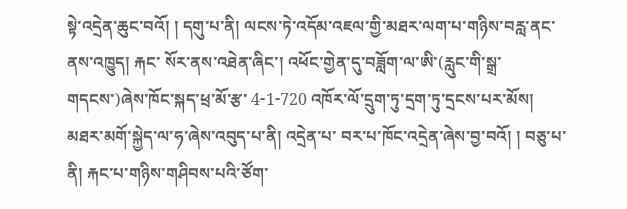སྟེ་འདྲེན་ཆུང་བའོ། ། དགུ་པ་ནི། ལངས་ཏེ་འདོམ་འཇལ་གྱི་མཐར་ལག་པ་གཉིས་བརླ་ནང་ནས་འཁྱུད། རྐང་ སོར་ནས་འཐེན་ཞིང་། འཕོང་གྱེན་དུ་བཟློག་ལ་ཨི་(རླུང་གི་སྒྲ་གདངས་)ཞེས་ཁོང་སྐད་ཕྲ་མོ་རྩ་ 4-1-720 འཁོར་ལོ་དྲུག་ཏུ་དྲག་ཏུ་དྲངས་པར་མོས། མཐར་མགོ་སྐྱེད་ལ་ཧ་ཞེས་འབུད་པ་ནི། འདྲེན་པ་ བར་པ་ཁོང་འདྲེན་ཞེས་བྱ་བའོ། ། བཅུ་པ་ནི། རྐང་པ་གཉིས་གཤིབས་པའི་ཙོག་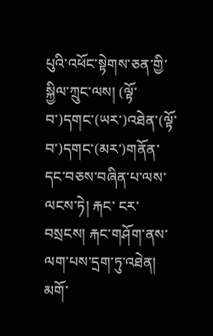པུའི་འཕོང་སྟེགས་ཅན་གྱི་སྐྱིལ་ཀྲུང་ལས། (ལྟོ་བ་)དགང་(ཡར་)འཐེན་(ལྟོ་བ་)དགང་(མར་)གནོན་དང་བཅས་བཞིན་པ་ལས་ལངས་ཏེ། རྐང་ ངར་བསྲངས། རྐང་གཤོག་ནས་ལག་པས་དྲག་ཏུ་འཐེན། མགོ་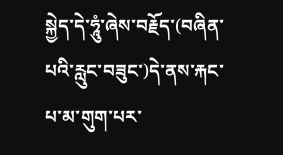སྐྱེད་དེ་ཧཱུཾ་ཞེས་བརྗོད་(བཞིན་ པའི་རླུང་བཟུང་)དེ་ནས་རྐང་པ་མ་གུག་པར་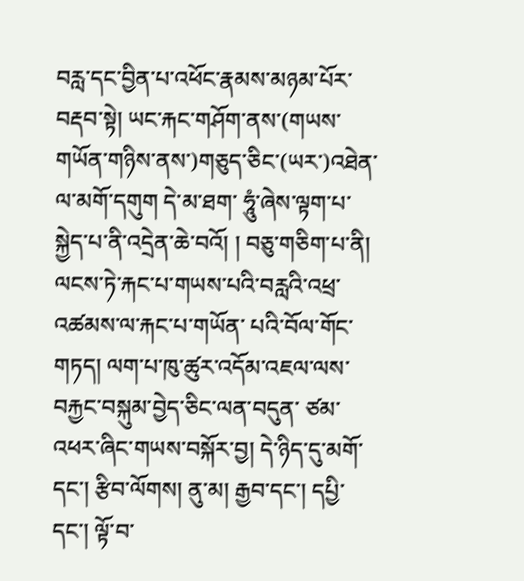བརླ་དང་བྱིན་པ་འཕོང་རྣམས་མཉམ་པོར་བརྡབ་སྟེ། ཡང་རྐང་གཤོག་ནས་(གཡས་གཡོན་གཉིས་ནས་)གཅུད་ཅིང་(ཡར་)འཐེན་ལ་མགོ་དགུག དེ་མ་ཐག་ ཧཱུཾ་ཞེས་ལྟག་པ་སྐྱེད་པ་ནི་འདྲེན་ཆེ་བའོ། ། བཅུ་གཅིག་པ་ནི། ལངས་ཏེ་རྐང་པ་གཡས་པའི་བརླའི་འཕྲ་འཚམས་ལ་རྐང་པ་གཡོན་ པའི་བོལ་གོང་གཏད། ལག་པ་ཁུ་ཚུར་འདོམ་འཇལ་ལས་བརྐྱང་བསྐུམ་བྱེད་ཅིང་ལན་བདུན་ ཙམ་འཕར་ཞིང་གཡས་བསྐོར་བྱ། དེ་ཉིད་དུ་མགོ་དང་། རྩིབ་ལོགས། ནུ་མ། རྒྱབ་དང་། དཔྱི་ དང་། ལྟོ་བ་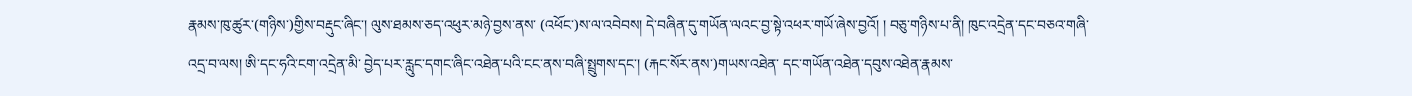རྣམས་ཁུ་ཚུར་(གཉིས་)གྱིས་བརྡུང་ཞིང་། ལུས་ཐམས་ཅད་འཕུར་མཉེ་བྱས་ནས་ (འཕོང་)ས་ལ་འབེབས། དེ་བཞིན་དུ་གཡོན་ལའང་བྱ་སྟེ་འཕར་གཡོ་ཞེས་བྱའོ། ། བཅུ་གཉིས་པ་ནི། ཁུང་འདྲེན་དང་བཅའ་གཞི་འདྲ་བ་ལས། ཨི་དང་ཧའི་ངག་འདྲེན་མི་ བྱེད་པར་རླུང་དགང་ཞིང་འཐེན་པའི་ངང་ནས་བཞི་སྤྲུགས་དང་། (རྐང་སོར་ནས་)གཡས་འཐེན་ དང་གཡོན་འཐེན་དབུས་འཐེན་རྣམས་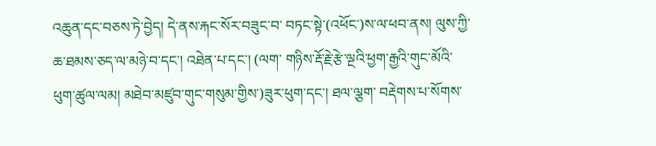འཆུན་དང་བཅས་ཏེ་བྱེད། དེ་ནས་རྐང་སོར་བཟུང་བ་ བཏང་སྟེ་(འཕོང་)ས་ལ་ཕབ་ནས། ལུས་ཀྱི་ཆ་ཐམས་ཅད་ལ་མཉེ་བ་དང་། འཐེན་པ་དང་། (ལག་ གཉིས་རྡོ་རྗེ་རྩེ་ལྔའི་ཕྱག་རྒྱའི་གུང་མོའི་ཕུག་ཚུལ་ལམ། མཐེབ་མཛུབ་གུང་གསུམ་གྱིས་)ཟུར་ཕུག་དང་། ཐལ་ལྕག་ བརྡེགས་པ་སོགས་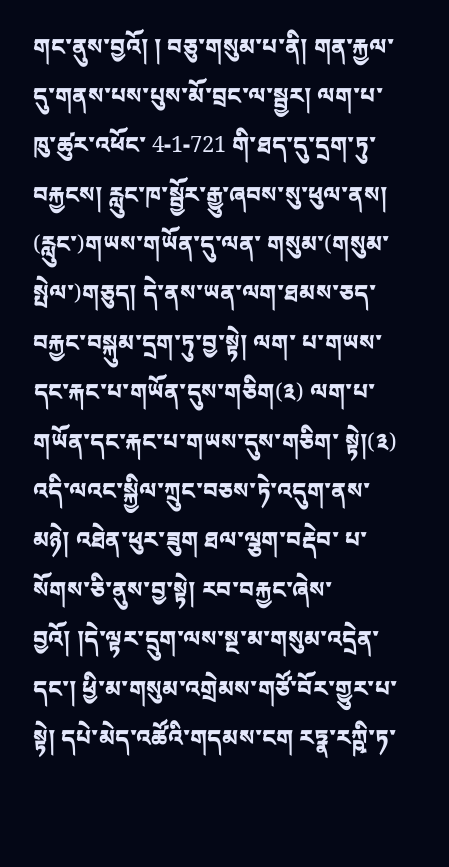གང་ནུས་བྱའོ། ། བཅུ་གསུམ་པ་ནི། གན་རྐྱལ་དུ་གནས་པས་པུས་མོ་བྲང་ལ་སྦྱར། ལག་པ་ཁུ་ཚུར་འཕོང་ 4-1-721 གི་ཐད་དུ་དྲག་ཏུ་བརྐྱངས། རླུང་ཁ་སྦྱོར་རྒྱུ་ཞབས་སུ་ཕུལ་ནས། (རླུང་)གཡས་གཡོན་དུ་ལན་ གསུམ་(གསུམ་སྤེལ་)གཅུད། དེ་ནས་ཡན་ལག་ཐམས་ཅད་བརྐྱང་བསྐུམ་དྲག་ཏུ་བྱ་སྟེ། ལག་ པ་གཡས་དང་རྐང་པ་གཡོན་དུས་གཅིག(༣) ལག་པ་གཡོན་དང་རྐང་པ་གཡས་དུས་གཅིག་ སྟེ།(༣) འདི་ལའང་སྐྱིལ་ཀྲུང་བཅས་ཏེ་འདུག་ནས་མཉེ། འཐེན་ཕུར་ཟུག ཐལ་ལྕག་བརྡེབ་ པ་སོགས་ཅི་ནུས་བྱ་སྟེ། རབ་བརྐྱང་ཞེས་བྱའོ། །དེ་ལྟར་དྲུག་ལས་སྔ་མ་གསུམ་འདྲེན་དང་། ཕྱི་མ་གསུམ་འགྲེམས་གཙོ་བོར་གྱུར་པ་སྟེ། དཔེ་མེད་འཚོའི་གདམས་ངག རཏྣ་རཀྵི་ཏ་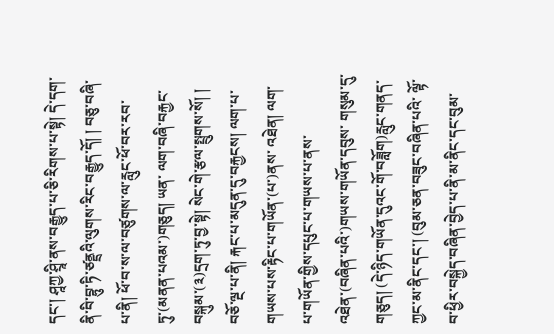དང་། ཤཱཀྱ་ཤྲཱི་ནས་བརྒྱུད་པ་ཅི་རིགས་པ་སྟེ། དེ་དག་ནི་བི་བྷུ་ཏི་ཙནྡྲའི་ལུགས་རིང་བརྒྱུད་དོ། ། བཅུ་བཞི་པ་ནི། ཕོ་བ་ས་ལ་བཙུགས་ལ་རླུང་ཕོ་བར་རབ་ཏུ་(མནན་པའམ་)གཅུད། ཡན་ ལག་བཞི་བརྐྱང་བསྐུམ་(༣)དྲག་ཏུ་བྱ་སྟེ། སེང་གེ་རྩལ་སྤྲུགས་སོ། ། བཅོ་ལྔ་པ་ནི། རྐང་པ་མདུན་དུ་བརྐྱངས། ལག་པ་གཡས་པས་རྟིང་པ་གཡོན་(པ་)ནས་ འཐེན། ལག་པ་གཡོན་གྱིས་དཔུང་པ་གཡས་པ་ནས་འཐེན་(བཞིན་པའི་)གཡས་གཡོན་དབུས་ གསུམ་དུ་གཅུད། (དེ་ཉིད་གཡོན་དུའང་གོ་བཟློག)རླུང་གནད་ཀྱང་མ་ནིང་དང་། (བུམ་ཅན་བཟུང་བཞིན་པའི་ ལྟོ་བ་ཕྱིར་བསྐྱེད་བཞིན་བྱེད་པ་ནི་མ་ནིང་དང་བུམ་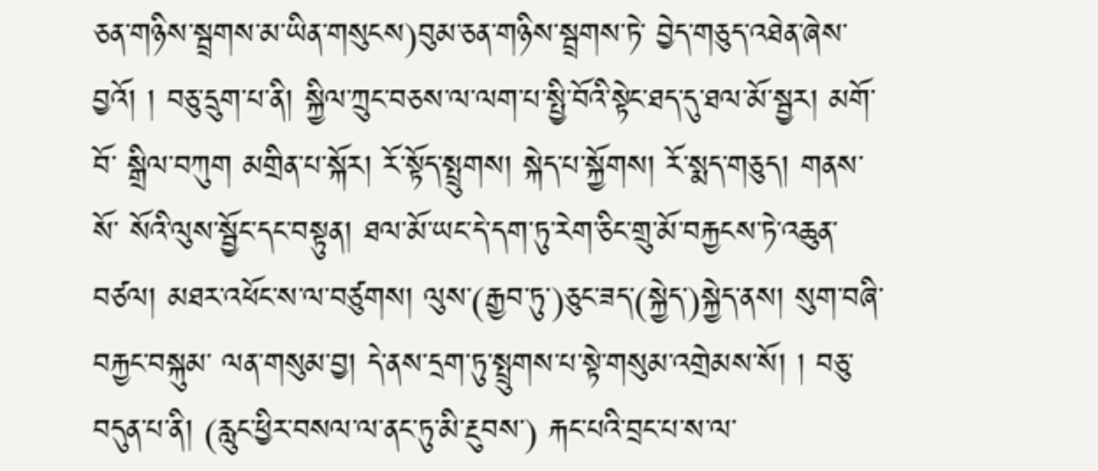ཅན་གཉིས་སྦྲགས་མ་ཡིན་གསུངས)བུམ་ཅན་གཉིས་སྦྲགས་ཏེ་ བྱེད་གཅུད་འཐེན་ཞེས་བྱའོ། ། བཅུ་དྲུག་པ་ནི། སྐྱིལ་ཀྲུང་བཅས་ལ་ལག་པ་སྤྱི་བོའི་སྟེང་ཐད་དུ་ཐལ་མོ་སྦྱར། མགོ་བོ་ སྒྲིལ་བཀུག མགྲིན་པ་སྐོར། རོ་སྟོད་སྤྲུགས། སྐེད་པ་སྐྱོགས། རོ་སྨད་གཅུད། གནས་སོ་ སོའི་ལུས་སྦྱོང་དང་བསྟུན། ཐལ་མོ་ཡང་དེ་དག་ཏུ་རེག་ཅིང་གྲུ་མོ་བརྐྱངས་ཏེ་འཆུན་བཙལ། མཐར་འཕོང་ས་ལ་བཙུགས། ལུས་(རྒྱབ་ཏུ་)ཅུང་ཟད་(སྐྱེད་)སྐྱེད་ནས། སུག་བཞི་བརྐྱང་བསྐུམ་ ལན་གསུམ་བྱ། དེ་ནས་དྲག་ཏུ་སྤྲུགས་པ་སྟེ་གསུམ་འགྲེམས་སོ། ། བཅུ་བདུན་པ་ནི། (རླུང་ཕྱིར་བསལ་ལ་ནང་ཏུ་མི་རྔུབས་) རྐང་པའི་བྲང་པ་ས་ལ་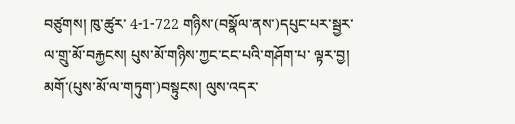བཙུགས། ཁུ་ཚུར་ 4-1-722 གཉིས་(བསྣོལ་ནས་)དཔུང་པར་སྦྱར་ལ་གྲུ་མོ་བརྐྱངས། པུས་མོ་གཉིས་ཀྱང་ངང་པའི་གཤོག་པ་ ལྟར་བྱ། མགོ་(པུས་མོ་ལ་གཏུག་)བསྟུངས། ལུས་འདར་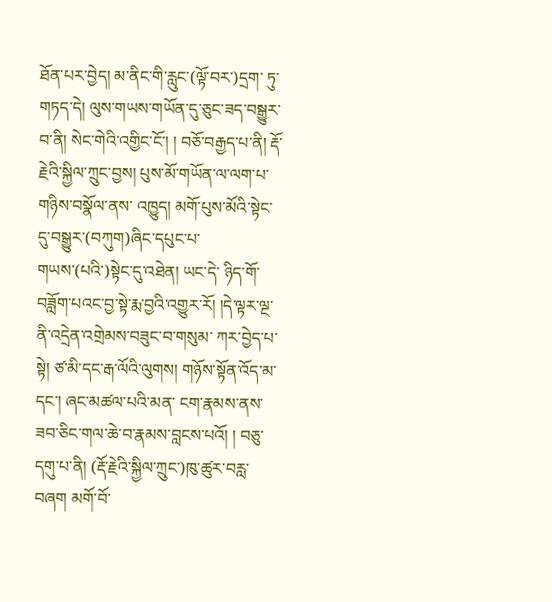ཐོན་པར་བྱེད། མ་ནིང་གི་རླུང་(ལྟོ་བར་)དྲག་ ཏུ་གཏད་དེ། ལུས་གཡས་གཡོན་དུ་ཅུང་ཟད་བསྒྱུར་བ་ནི། སེང་གེའི་འགྱིང་ངོ་། ། བཅོ་བརྒྱད་པ་ནི། རྡོ་རྗེའི་སྐྱིལ་ཀྲུང་བྱས། པུས་མོ་གཡོན་ལ་ལག་པ་གཉིས་བསྣོལ་ནས་ འཁྱུད། མགོ་པུས་མོའི་སྟེང་དུ་བསྒྱུར་(བཀུག)ཞིང་དཔུང་པ་གཡས་(པའི་)སྟེང་དུ་འཐེན། ཡང་དེ་ ཉིད་གོ་བཟློག་པའང་བྱ་སྟེ་རྨ་བྱའི་འགྱུར་རོ། །དེ་ལྟར་ལྔ་ནི་འདྲེན་འགྲེམས་བཟུང་བ་གསུམ་ ཀར་བྱེད་པ་སྟེ། ཙ་མི་དང་རྒ་ལོའི་ལུགས། གཉོས་སྟོན་འོད་མ་དང་། ཞང་མཚལ་པའི་མན་ ངག་རྣམས་ནས་ཟབ་ཅིང་གལ་ཆེ་བ་རྣམས་བླངས་པའོ། ། བཅུ་དགུ་པ་ནི། (རྡོ་རྗེའི་སྐྱིལ་ཀྲུང་)ཁུ་ཚུར་བརླ་བཞག མགོ་བོ་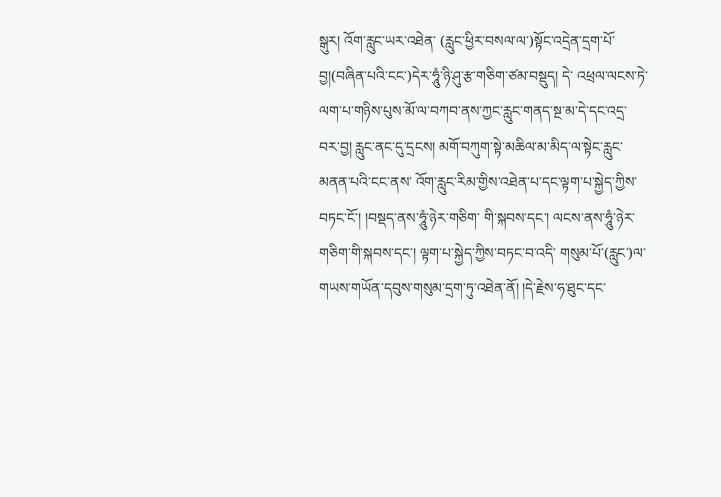སྒུར། འོག་རླུང་ཡར་འཐེན་ (རླུང་ཕྱིར་བསལ་ལ་)སྟོང་འདྲེན་དྲག་པོ་བྱ།(བཞིན་པའི་ངང་)དེར་ཧཱུཾ་ཉི་ཤུ་རྩ་གཅིག་ཙམ་བསྡུད། དེ་ འཕྲལ་ལངས་ཏེ་ལག་པ་གཉིས་པུས་མོ་ལ་བཀབ་ནས་ཀྱང་རླུང་གནད་སྔ་མ་དེ་དང་འདྲ་ བར་བྱ། རླུང་ནང་དུ་དྲངས། མགོ་བཀུག་སྟེ་མཆིལ་མ་མིད་ལ་སྟེང་རླུང་མནན་པའི་ངང་ནས་ འོག་རླུང་རིམ་གྱིས་འཐེན་པ་དང་ལྟག་པ་སྐྱེད་ཀྱིས་བཏང་ངོ་། །བསྡད་ནས་ཧཱུཾ་ཉེར་གཅིག་ གི་སྐབས་དང་། ལངས་ནས་ཧཱུཾ་ཉེར་གཅིག་གི་སྐབས་དང་། ལྟག་པ་སྐྱེད་ཀྱིས་བཏང་བ་འདི་ གསུམ་པོ་(རླུང་)ལ་གཡས་གཡོན་དབུས་གསུམ་དྲག་ཏུ་འཐེན་ནོ། །དེ་རྗེས་ཧ་ཐུང་དང་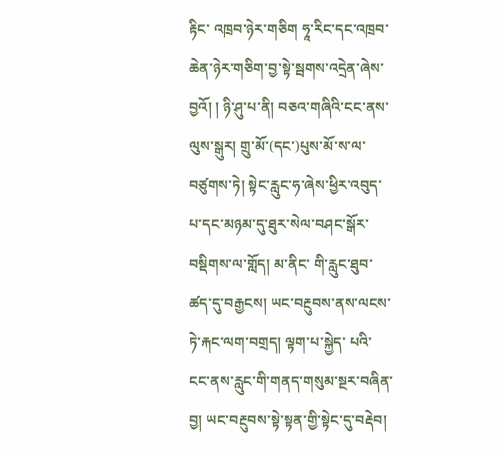རྟིང་ འཁྲབ་ཉེར་གཅིག ཧཱ་རིང་དང་འཁྲབ་ཆེན་ཉེར་གཅིག་བྱ་སྟེ་སྦགས་འདྲེན་ཞེས་བྱའོ། ། ཉི་ཤུ་པ་ནི། བཅའ་གཞིའི་ངང་ནས་ལུས་སྒུར། གྲུ་མོ་(དང་)པུས་མོ་ས་ལ་བཙུགས་ཏེ། སྟེང་རླུང་ཧ་ཞེས་ཕྱིར་འབུད་པ་དང་མཉམ་དུ་ཐུར་སེལ་བཤང་སྒོར་བསྡིགས་ལ་གློད། མ་ནིང་ གི་རླུང་ཐུབ་ཚད་དུ་བརྒྱངས། ཡང་བརྔུབས་ནས་ལངས་ཏེ་རྐང་ལག་བགྲད། ལྟག་པ་སྐྱེད་ པའི་ངང་ནས་རླུང་གི་གནད་གསུམ་སྔར་བཞིན་བྱ། ཡང་བརྔུབས་སྟེ་སྟན་གྱི་སྟེང་དུ་བརྡེབ།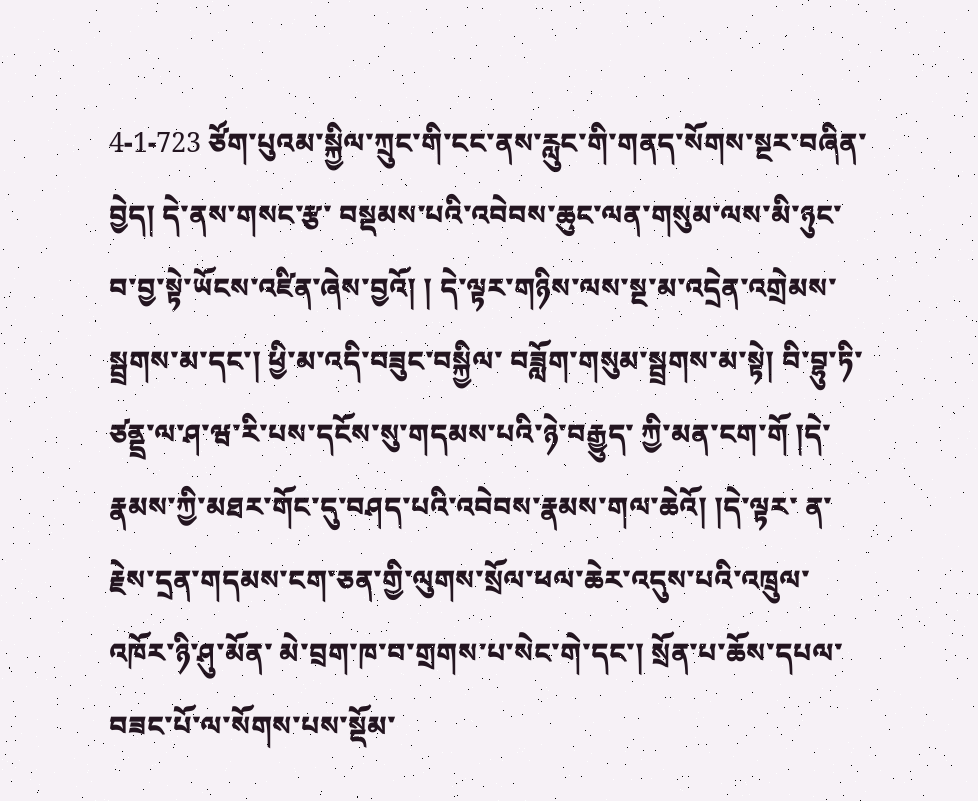4-1-723 ཙོག་པུའམ་སྐྱིལ་ཀྲུང་གི་ངང་ནས་རླུང་གི་གནད་སོགས་སྔར་བཞིན་བྱེད། དེ་ནས་གསང་རྩ་ བསྡམས་པའི་འབེབས་ཆུང་ལན་གསུམ་ལས་མི་ཉུང་བ་བྱ་སྟེ་ཡོངས་འཛིན་ཞེས་བྱའོ། ། དེ་ལྟར་གཉིས་ལས་སྔ་མ་འདྲེན་འགྲེམས་སྦྲགས་མ་དང་། ཕྱི་མ་འདི་བཟུང་བསྐྱིལ་ བཟློག་གསུམ་སྦྲགས་མ་སྟེ། བི་བྷུ་ཏི་ཙནྡྲ་ལ་ཤ་ཝ་རི་པས་དངོས་སུ་གདམས་པའི་ཉེ་བརྒྱུད་ ཀྱི་མན་ངག་གོ །དེ་རྣམས་ཀྱི་མཐར་གོང་དུ་བཤད་པའི་འབེབས་རྣམས་གལ་ཆེའོ། །དེ་ལྟར་ ན་རྗེས་དྲན་གདམས་ངག་ཅན་གྱི་ལུགས་སྲོལ་ཕལ་ཆེར་འདུས་པའི་འཁྲུལ་འཁོར་ཉི་ཤུ་མོན་ མེ་བྲག་ཁ་བ་གྲགས་པ་སེང་གེ་དང་། སྲོན་པ་ཆོས་དཔལ་བཟང་པོ་ལ་སོགས་པས་སྡོམ་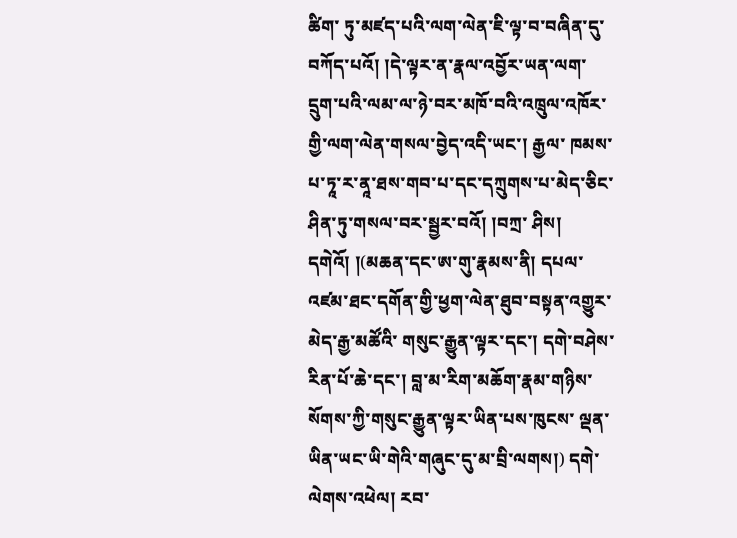ཚིག་ ཏུ་མཛད་པའི་ལག་ལེན་ཇི་ལྟ་བ་བཞིན་དུ་བཀོད་པའོ། །དེ་ལྟར་ན་རྣལ་འབྱོར་ཡན་ལག་ དྲུག་པའི་ལམ་ལ་ཉེ་བར་མཁོ་བའི་འཁྲུལ་འཁོར་གྱི་ལག་ལེན་གསལ་བྱེད་འདི་ཡང་། རྒྱལ་ ཁམས་པ་ཏཱ་ར་ནཱ་ཐས་གབ་པ་དང་དཀྲུགས་པ་མེད་ཅིང་ཤིན་ཏུ་གསལ་བར་སྦྱར་བའོ། །བཀྲ་ ཤིས། དགེའོ། །(མཆན་དང་ཨ་གུ་རྣམས་ནི། དཔལ་འཛམ་ཐང་དགོན་གྱི་ཕྱག་ལེན་ཐུབ་བསྟན་འགྱུར་མེད་རྒྱ་མཚོའི་ གསུང་རྒྱུན་ལྟར་དང་། དགེ་བཤེས་རིན་པོ་ཆེ་དང་། བླ་མ་རིག་མཆོག་རྣམ་གཉིས་སོགས་ཀྱི་གསུང་རྒྱུན་ལྟར་ཡིན་པས་ཁུངས་ ལྡན་ཡིན་ཡང་ཡི་གེའི་གཞུང་དུ་མ་བྲི་ལགས།) དགེ་ལེགས་འཕེལ། རབ་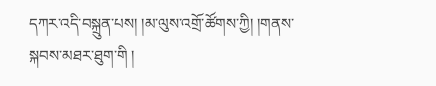དཀར་འདི་བསྐྲུན་པས། །མ་ལུས་འགྲོ་ཚོགས་ཀྱི། །གནས་སྐབས་མཐར་ཐུག་གི །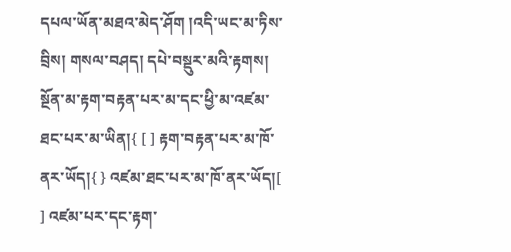དཔལ་ཡོན་མཐའ་མེད་ཤོག །འདི་ཡང་མ་ཏིས་བྲིས། གསལ་བཤད། དཔེ་བསྡུར་མའི་རྟགས། སྔོན་མ་རྟག་བརྟན་པར་མ་དང་ཕྱི་མ་འཛམ་ཐང་པར་མ་ཡིན།{ [ ] རྟག་བརྟན་པར་མ་ཁོ་ནར་ཡོད།{ } འཛམ་ཐང་པར་མ་ཁོ་ནར་ཡོད།[ ] འཛམ་པར་དང་རྟག་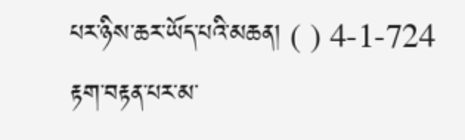པར་ཉིས་ཆར་ཡོད་པའི་མཆན། ( ) 4-1-724 རྟག་བརྟན་པར་མ་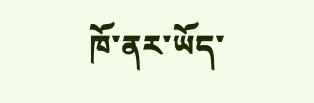ཁོ་ནར་ཡོད་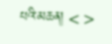པའི་མཆན། < >